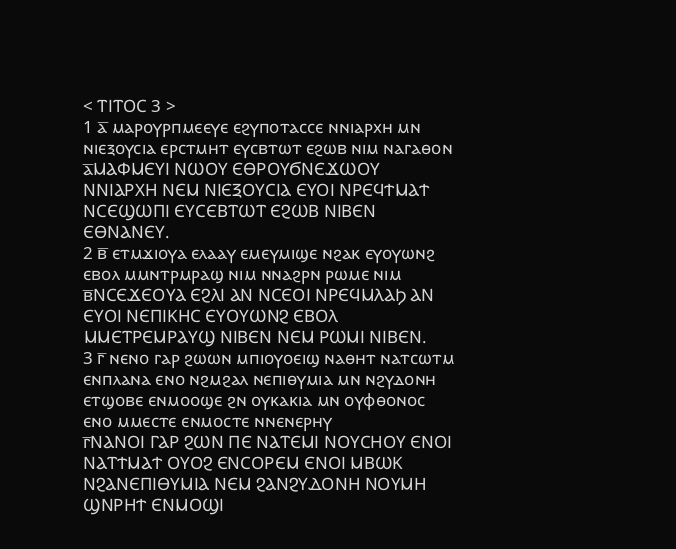< ⲦⲒⲦⲞⲤ 3 >
1 ⲁ̅ ⲙⲁⲣⲟⲩⲣⲡⲙⲉⲉⲩⲉ ⲉϩⲩⲡⲟⲧⲁⲥⲥⲉ ⲛⲛⲓⲁⲣⲭⲏ ⲙⲛ ⲛⲓⲉⲝⲟⲩⲥⲓⲁ ⲉⲣⲥⲧⲙⲏⲧ ⲉⲩⲥⲃⲧⲱⲧ ⲉϩⲱⲃ ⲛⲓⲙ ⲛⲁⲅⲁⲑⲟⲛ
ⲁ̅ⲘⲀⲪⲘⲈⲨⲒ ⲚⲰⲞⲨ ⲈⲐⲢⲞⲨϬⲚⲈϪⲰⲞⲨ ⲚⲚⲒⲀⲢⲬⲎ ⲚⲈⲘ ⲚⲒⲈⲜⲞⲨⲤⲒⲀ ⲈⲨⲞⲒ ⲚⲢⲈϤϮⲘⲀϮ ⲚⲤⲈϢⲰⲠⲒ ⲈⲨⲤⲈⲂⲦⲰⲦ ⲈϨⲰⲂ ⲚⲒⲂⲈⲚ ⲈⲐⲚⲀⲚⲈⲨ.
2 ⲃ̅ ⲉⲧⲙϫⲓⲟⲩⲁ ⲉⲗⲁⲁⲩ ⲉⲙⲉⲩⲙⲓϣⲉ ⲛϩⲁⲕ ⲉⲩⲟⲩⲱⲛϩ ⲉⲃⲟⲗ ⲙⲙⲛⲧⲣⲙⲣⲁϣ ⲛⲓⲙ ⲛⲛⲁϩⲣⲛ ⲣⲱⲙⲉ ⲛⲓⲙ
ⲃ̅ⲚⲤⲈϪⲈⲞⲨⲀ ⲈϨⲖⲒ ⲀⲚ ⲚⲤⲈⲞⲒ ⲚⲢⲈϤⲘⲖⲀϦ ⲀⲚ ⲈⲨⲞⲒ ⲚⲈⲠⲒⲔⲎⲤ ⲈⲨⲞⲨⲰⲚϨ ⲈⲂⲞⲖ ⲘⲘⲈⲦⲢⲈⲘⲢⲀⲨϢ ⲚⲒⲂⲈⲚ ⲚⲈⲘ ⲢⲰⲘⲒ ⲚⲒⲂⲈⲚ.
3 ⲅ̅ ⲛⲉⲛⲟ ⲅⲁⲣ ϩⲱⲱⲛ ⲙⲡⲓⲟⲩⲟⲉⲓϣ ⲛⲁⲑⲏⲧ ⲛⲁⲧⲥⲱⲧⲙ ⲉⲛⲡⲗⲁⲛⲁ ⲉⲛⲟ ⲛϩⲙϩⲁⲗ ⲛⲉⲡⲓⲑⲩⲙⲓⲁ ⲙⲛ ⲛϩⲩⲇⲟⲛⲏ ⲉⲧϣⲟⲃⲉ ⲉⲛⲙⲟⲟϣⲉ ϩⲛ ⲟⲩⲕⲁⲕⲓⲁ ⲙⲛ ⲟⲩⲫⲑⲟⲛⲟⲥ ⲉⲛⲟ ⲙⲙⲉⲥⲧⲉ ⲉⲛⲙⲟⲥⲧⲉ ⲛⲛⲉⲛⲉⲣⲏⲩ
ⲅ̅ⲚⲀⲚⲞⲒ ⲄⲀⲢ ϨⲰⲚ ⲠⲈ ⲚⲀⲦⲈⲘⲒ ⲚⲞⲨⲤⲎⲞⲨ ⲈⲚⲞⲒ ⲚⲀⲦϮⲘⲀϮ ⲞⲨⲞϨ ⲈⲚⲤⲞⲢⲈⲘ ⲈⲚⲞⲒ ⲘⲂⲰⲔ ⲚϨⲀⲚⲈⲠⲒⲐⲨⲘⲒⲀ ⲚⲈⲘ ϨⲀⲚϨⲨⲆⲞⲚⲎ ⲚⲞⲨⲘⲎ ϢⲚⲢⲎϮ ⲈⲚⲘⲞϢⲒ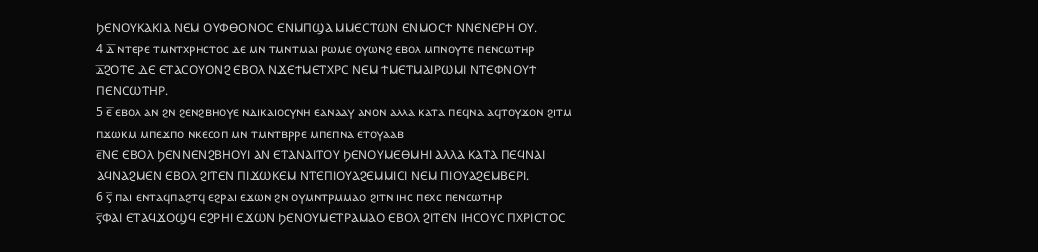ϦⲈⲚⲞⲨⲔⲀⲔⲒⲀ ⲚⲈⲘ ⲞⲨⲪⲐⲞⲚⲞⲤ ⲈⲚⲘⲠϢⲀ ⲘⲘⲈⲤⲦⲰⲚ ⲈⲚⲘⲞⲤϮ ⲚⲚⲈⲚⲈⲢⲎ ⲞⲨ.
4 ⲇ̅ ⲛⲧⲉⲣⲉ ⲧⲙⲛⲧⲭⲣⲏⲥⲧⲟⲥ ⲇⲉ ⲙⲛ ⲧⲙⲛⲧⲙⲁⲓ ⲣⲱⲙⲉ ⲟⲩⲱⲛϩ ⲉⲃⲟⲗ ⲙⲡⲛⲟⲩⲧⲉ ⲡⲉⲛⲥⲱⲧⲏⲣ
ⲇ̅ϨⲞⲦⲈ ⲆⲈ ⲈⲦⲀⲤⲞⲨⲞⲚϨ ⲈⲂⲞⲖ ⲚϪⲈϮⲘⲈⲦⲬⲢⲤ ⲚⲈⲘ ϮⲘⲈⲦⲘⲀⲒⲢⲰⲘⲒ ⲚⲦⲈⲪⲚⲞⲨϮ ⲠⲈⲚⲤⲰⲦⲎⲢ.
5 ⲉ̅ ⲉⲃⲟⲗ ⲁⲛ ϩⲛ ϩⲉⲛϩⲃⲏⲟⲩⲉ ⲛⲇⲓⲕⲁⲓⲟⲥⲩⲛⲏ ⲉⲁⲛⲁⲁⲩ ⲁⲛⲟⲛ ⲁⲗⲗⲁ ⲕⲁⲧⲁ ⲡⲉϥⲛⲁ ⲁϥⲧⲟⲩϫⲟⲛ ϩⲓⲧⲙ ⲡϫⲱⲕⲙ ⲙⲡⲉϫⲡⲟ ⲛⲕⲉⲥⲟⲡ ⲙⲛ ⲧⲙⲛⲧⲃⲣⲣⲉ ⲙⲡⲉⲡⲛⲁ ⲉⲧⲟⲩⲁⲁⲃ
ⲉ̅ⲚⲈ ⲈⲂⲞⲖ ϦⲈⲚⲚⲈⲚϨⲂⲎⲞⲨⲒ ⲀⲚ ⲈⲦⲀⲚⲀⲒⲦⲞⲨ ϦⲈⲚⲞⲨⲘⲈⲐⲘⲎⲒ ⲀⲖⲖⲀ ⲔⲀⲦⲀ ⲠⲈϤⲚⲀⲒ ⲀϤⲚⲀϨⲘⲈⲚ ⲈⲂⲞⲖ ϨⲒⲦⲈⲚ ⲠⲒϪⲰⲔⲈⲘ ⲚⲦⲈⲠⲒⲞⲨⲀϨⲈⲘⲘⲒⲤⲒ ⲚⲈⲘ ⲠⲒⲞⲨⲀϨⲈⲘⲂⲈⲢⲒ.
6 ⲋ̅ ⲡⲁⲓ ⲉⲛⲧⲁϥⲡⲁϩⲧϥ ⲉϩⲣⲁⲓ ⲉϫⲱⲛ ϩⲛ ⲟⲩⲙⲛⲧⲣⲙⲙⲁⲟ ϩⲓⲧⲛ ⲓⲏⲥ ⲡⲉⲭⲥ ⲡⲉⲛⲥⲱⲧⲏⲣ
ⲋ̅ⲪⲀⲒ ⲈⲦⲀϤϪⲞϢϤ ⲈϨⲢⲎⲒ ⲈϪⲰⲚ ϦⲈⲚⲞⲨⲘⲈⲦⲢⲀⲘⲀⲞ ⲈⲂⲞⲖ ϨⲒⲦⲈⲚ ⲒⲎⲤⲞⲨⲤ ⲠⲬⲢⲒⲤⲦⲞⲤ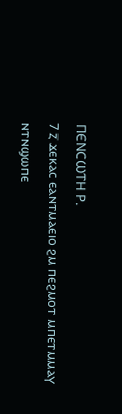ⲠⲈⲚⲤⲰⲦⲎ Ⲣ.
7 ⲍ̅ ϫⲉⲕⲁⲥ ⲉⲁⲛⲧⲙⲁⲉⲓⲟ ϩⲙ ⲡⲉϩⲙⲟⲧ ⲙⲡⲉⲧⲙⲙⲁⲩ ⲛⲧⲛϣⲱⲡⲉ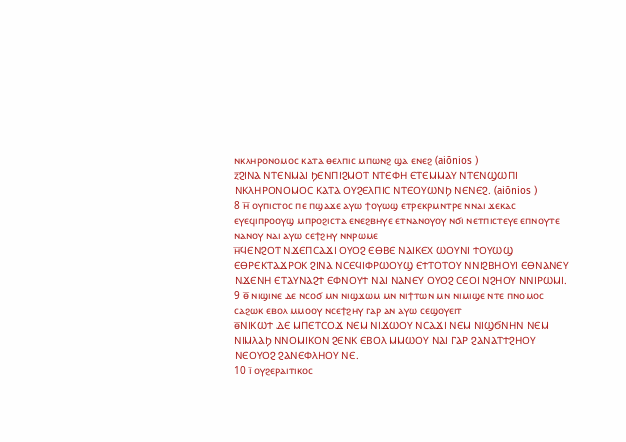ⲛⲕⲗⲏⲣⲟⲛⲟⲙⲟⲥ ⲕⲁⲧⲁ ⲑⲉⲗⲡⲓⲥ ⲙⲡⲱⲛϩ ϣⲁ ⲉⲛⲉϩ (aiōnios )
ⲍ̅ϨⲒⲚⲀ ⲚⲦⲈⲚⲘⲀⲒ ϦⲈⲚⲠⲒϨⲘⲞⲦ ⲚⲦⲈⲪⲎ ⲈⲦⲈⲘⲘⲀⲨ ⲚⲦⲈⲚϢⲰⲠⲒ ⲚⲔⲖⲎⲢⲞⲚⲞⲘⲞⲤ ⲔⲀⲦⲀ ⲞⲨϨⲈⲖⲠⲒⲤ ⲚⲦⲈⲞⲨⲰⲚϦ ⲚⲈⲚⲈϨ. (aiōnios )
8 ⲏ̅ ⲟⲩⲡⲓⲥⲧⲟⲥ ⲡⲉ ⲡϣⲁϫⲉ ⲁⲩⲱ ϯⲟⲩⲱϣ ⲉⲧⲣⲉⲕⲣⲙⲛⲧⲣⲉ ⲛⲛⲁⲓ ϫⲉⲕⲁⲥ ⲉⲩⲉϥⲓⲡⲣⲟⲟⲩϣ ⲙⲡⲣⲟϩⲓⲥⲧⲁ ⲉⲛⲉϩⲃⲏⲩⲉ ⲉⲧⲛⲁⲛⲟⲩⲟⲩ ⲛϭⲓ ⲛⲉⲧⲡⲓⲥⲧⲉⲩⲉ ⲉⲡⲛⲟⲩⲧⲉ ⲛⲁⲛⲟⲩ ⲛⲁⲓ ⲁⲩⲱ ⲥⲉϯϩⲏⲩ ⲛⲛⲣⲱⲙⲉ
ⲏ̅ϤⲈⲚϨⲞⲦ ⲚϪⲈⲠⲤⲀϪⲒ ⲞⲨⲞϨ ⲈⲐⲂⲈ ⲚⲀⲒⲔⲈⲬ ⲰⲞⲨⲚⲒ ϮⲞⲨⲰϢ ⲈⲐⲢⲈⲔⲦⲀϪⲢⲞⲔ ϨⲒⲚⲀ ⲚⲤⲈϤⲒⲪⲢⲰⲞⲨϢ ⲈϮⲦⲞⲦⲞⲨ ⲚⲚⲒϨⲂⲎⲞⲨⲒ ⲈⲐⲚⲀⲚⲈⲨ ⲚϪⲈⲚⲎ ⲈⲦⲀⲨⲚⲀϨϮ ⲈⲪⲚⲞⲨϮ ⲚⲀⲒ ⲚⲀⲚⲈⲨ ⲞⲨⲞϨ ⲤⲈⲞⲒ ⲚϨⲎⲞⲨ ⲚⲚⲒⲢⲰⲘⲒ.
9 ⲑ̅ ⲛⲓϣⲓⲛⲉ ⲇⲉ ⲛⲥⲟϭ ⲙⲛ ⲛⲓϣϫⲱⲙ ⲙⲛ ⲛⲓϯⲧⲱⲛ ⲙⲛ ⲛⲓⲙⲓϣⲉ ⲛⲧⲉ ⲡⲛⲟⲙⲟⲥ ⲥⲁϩⲱⲕ ⲉⲃⲟⲗ ⲙⲙⲟⲟⲩ ⲛⲥⲉϯϩⲏⲩ ⲅⲁⲣ ⲁⲛ ⲁⲩⲱ ⲥⲉϣⲟⲩⲉⲓⲧ
ⲑ̅ⲚⲒⲔⲰϮ ⲆⲈ ⲘⲠⲈⲦⲤⲞϪ ⲚⲈⲘ ⲚⲒϪⲰⲞⲨ ⲚⲤⲀϪⲒ ⲚⲈⲘ ⲚⲒϢϬⲚⲎⲚ ⲚⲈⲘ ⲚⲒⲘⲖⲀϦ ⲚⲚⲞⲘⲒⲔⲞⲚ ϨⲈⲚⲔ ⲈⲂⲞⲖ ⲘⲘⲰⲞⲨ ⲚⲀⲒ ⲄⲀⲢ ϨⲀⲚⲀⲦϮϨⲎⲞⲨ ⲚⲈⲞⲨⲞϨ ϨⲀⲚⲈⲪⲖⲎⲞⲨ ⲚⲈ.
10 ⲓ̅ ⲟⲩϩⲉⲣⲁⲓⲧⲓⲕⲟⲥ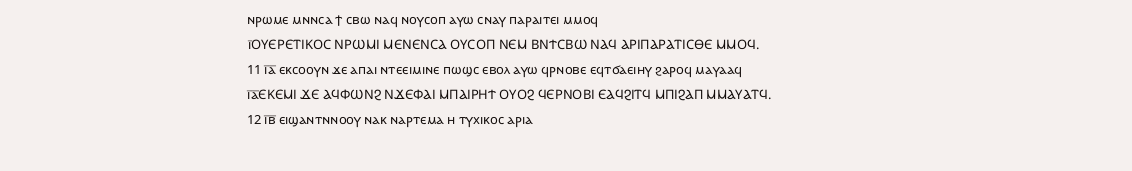ⲛⲣⲱⲙⲉ ⲙⲛⲛⲥⲁ ϯ ⲥⲃⲱ ⲛⲁϥ ⲛⲟⲩⲥⲟⲡ ⲁⲩⲱ ⲥⲛⲁⲩ ⲡⲁⲣⲁⲓⲧⲉⲓ ⲙⲙⲟϥ
ⲓ̅ⲞⲨⲈⲢⲈⲦⲒⲔⲞⲤ ⲚⲢⲰⲘⲒ ⲘⲈⲚⲈⲚⲤⲀ ⲞⲨⲤⲞⲠ ⲚⲈⲘ ⲂⲚϮⲤⲂⲰ ⲚⲀϤ ⲀⲢⲒⲠⲀⲢⲀⲦⲒⲤⲐⲈ ⲘⲘⲞϤ.
11 ⲓ̅ⲁ̅ ⲉⲕⲥⲟⲟⲩⲛ ϫⲉ ⲁⲡⲁⲓ ⲛⲧⲉⲉⲓⲙⲓⲛⲉ ⲡⲱϣⲥ ⲉⲃⲟⲗ ⲁⲩⲱ ϥⲣⲛⲟⲃⲉ ⲉϥⲧϭⲁⲉⲓⲏⲩ ϩⲁⲣⲟϥ ⲙⲁⲩⲁⲁϥ
ⲓ̅ⲁ̅ⲈⲔⲈⲘⲒ ϪⲈ ⲀϤⲪⲰⲚϨ ⲚϪⲈⲪⲀⲒ ⲘⲠⲀⲒⲢⲎϮ ⲞⲨⲞϨ ϤⲈⲢⲚⲞⲂⲒ ⲈⲀϤϨⲒⲦϤ ⲘⲠⲒϨⲀⲠ ⲘⲘⲀⲨⲀⲦϤ.
12 ⲓ̅ⲃ̅ ⲉⲓϣⲁⲛⲧⲛⲛⲟⲟⲩ ⲛⲁⲕ ⲛⲁⲣⲧⲉⲙⲁ ⲏ ⲧⲩⲭⲓⲕⲟⲥ ⲁⲣⲓⲁ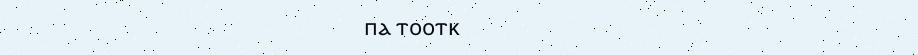ⲡⲁ ⲧⲟⲟⲧⲕ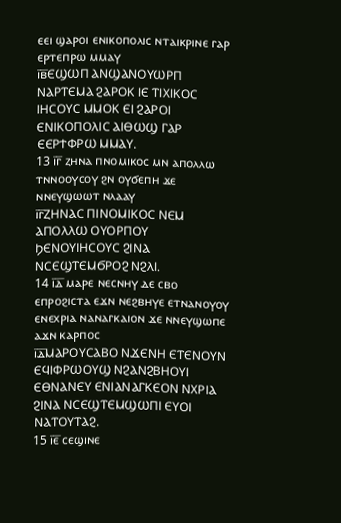ⲉⲉⲓ ϣⲁⲣⲟⲓ ⲉⲛⲓⲕⲟⲡⲟⲗⲓⲥ ⲛⲧⲁⲓⲕⲣⲓⲛⲉ ⲅⲁⲣ ⲉⲣⲧⲉⲡⲣⲱ ⲙⲙⲁⲩ
ⲓ̅ⲃ̅ⲈϢⲰⲠ ⲀⲚϢⲀⲚⲞⲨⲰⲢⲠ ⲚⲀⲢⲦⲈⲘⲀ ϨⲀⲢⲞⲔ ⲒⲈ ⲦⲒⲬⲒⲔⲞⲤ ⲒⲎⲤⲞⲨⲤ ⲘⲘⲞⲔ ⲈⲒ ϨⲀⲢⲞⲒ ⲈⲚⲒⲔⲞⲠⲞⲖⲒⲤ ⲀⲒⲐⲰϢ ⲄⲀⲢ ⲈⲈⲢϮⲪⲢⲰ ⲘⲘⲀⲨ.
13 ⲓ̅ⲅ̅ ⲍⲏⲛⲁ ⲡⲛⲟⲙⲓⲕⲟⲥ ⲙⲛ ⲁⲡⲟⲗⲗⲱ ⲧⲛⲛⲟⲟⲩⲥⲟⲩ ϩⲛ ⲟⲩϭⲉⲡⲏ ϫⲉ ⲛⲛⲉⲩϣⲱⲱⲧ ⲛⲗⲁⲁⲩ
ⲓ̅ⲅ̅ⲌⲎⲚⲀⲤ ⲠⲒⲚⲞⲘⲒⲔⲞⲤ ⲚⲈⲘ ⲀⲠⲞⲖⲖⲰ ⲞⲨⲞⲢⲠⲞⲨ ϦⲈⲚⲞⲨⲒⲎⲤⲞⲨⲤ ϨⲒⲚⲀ ⲚⲤⲈϢⲦⲈⲘϬⲢⲞϨ ⲚϨⲖⲒ.
14 ⲓ̅ⲇ̅ ⲙⲁⲣⲉ ⲛⲉⲥⲛⲏⲩ ⲇⲉ ⲥⲃⲟ ⲉⲡⲣⲟϩⲓⲥⲧⲁ ⲉϫⲛ ⲛⲉϩⲃⲏⲩⲉ ⲉⲧⲛⲁⲛⲟⲩⲟⲩ ⲉⲛⲉⲭⲣⲓⲁ ⲛⲁⲛⲁⲅⲕⲁⲓⲟⲛ ϫⲉ ⲛⲛⲉⲩϣⲱⲡⲉ ⲁϫⲛ ⲕⲁⲣⲡⲟⲥ
ⲓ̅ⲇ̅ⲘⲀⲢⲞⲨⲤⲀⲂⲞ ⲚϪⲈⲚⲎ ⲈⲦⲈⲚⲞⲨⲚ ⲈϤⲒⲪⲢⲰⲞⲨϢ ⲚϨⲀⲚϨⲂⲎⲞⲨⲒ ⲈⲐⲚⲀⲚⲈⲨ ⲈⲚⲒⲀⲚⲀⲄⲔⲈⲞⲚ ⲚⲬⲢⲒⲀ ϨⲒⲚⲀ ⲚⲤⲈϢⲦⲈⲘϢⲰⲠⲒ ⲈⲨⲞⲒ ⲚⲀⲦⲞⲨⲦⲀϨ.
15 ⲓ̅ⲉ̅ ⲥⲉϣⲓⲛⲉ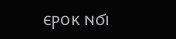ⲉⲣⲟⲕ ⲛϭⲓ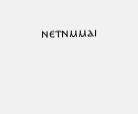ⲛⲉⲧⲛⲙⲙⲁⲓ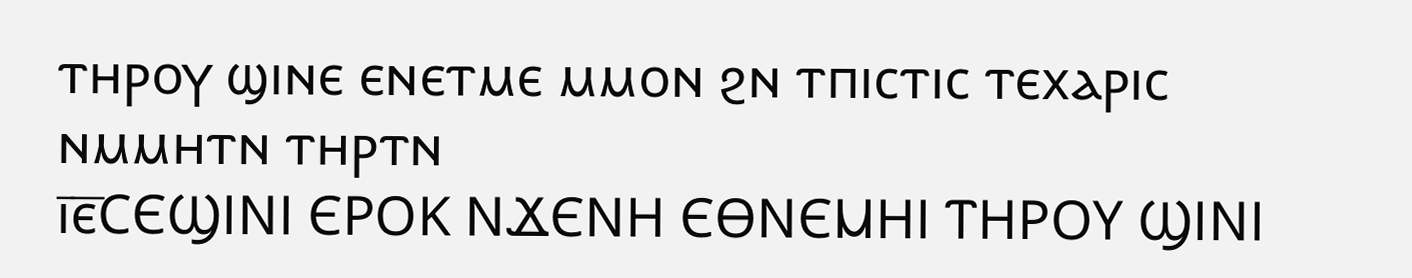ⲧⲏⲣⲟⲩ ϣⲓⲛⲉ ⲉⲛⲉⲧⲙⲉ ⲙⲙⲟⲛ ϩⲛ ⲧⲡⲓⲥⲧⲓⲥ ⲧⲉⲭⲁⲣⲓⲥ ⲛⲙⲙⲏⲧⲛ ⲧⲏⲣⲧⲛ
ⲓ̅ⲉ̅ⲤⲈϢⲒⲚⲒ ⲈⲢⲞⲔ ⲚϪⲈⲚⲎ ⲈⲐⲚⲈⲘⲎⲒ ⲦⲎⲢⲞⲨ ϢⲒⲚⲒ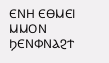ⲈⲚⲎ ⲈⲐⲘⲈⲒ ⲘⲘⲞⲚ ϦⲈⲚⲪⲚⲀϨϮ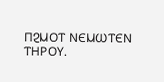ⲠϨⲘⲞⲦ ⲚⲈⲘⲰⲦⲈⲚ ⲦⲎⲢⲞⲨ.